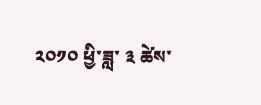༢༠༡༠ ཕྱི་ཟླ་ ༣ ཚེས་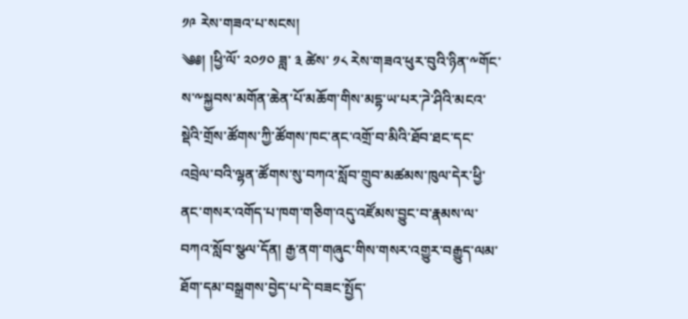༡༩ རེས་གཟའ་པ་སངས།
༄༅། །ཕྱི་ལོ་ ༢༠༡༠ ཟླ་ ༣ ཚེས་ ༡༨ རེས་གཟའ་ཕུར་བུའི་ཉིན་༸གོང་ས་༸སྐྱབས་མགོན་ཆེན་པོ་མཆོག་གིས་མདྷ་ཡ་པར་ཌེ་ཤིའི་མངའ་སྡེའི་གྲོས་ཚོགས་ཀྱི་ཚོགས་ཁང་ནང་འགྲོ་བ་མིའི་ཐོབ་ཐང་དང་འབྲེལ་བའི་ལྷན་ཚོགས་སུ་བཀའ་སློབ་གྲུབ་མཚམས་ཁུལ་དེར་ཕྱི་ནང་གསར་འགོད་པ་ཁག་གཅིག་འདུ་འཛོམས་བྱུང་བ་རྣམས་ལ་བཀའ་སློབ་སྩལ་དོན། རྒྱ་ནག་གཞུང་གིས་གསར་འགྱུར་བརྒྱུད་ལམ་ཐོག་དམ་བསྒྲགས་བྱེད་པ་དེ་བཟང་སྤྱོད་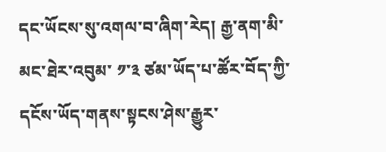དང་ཡོངས་སུ་འགལ་བ་ཞིག་རེད། རྒྱ་ནག་མི་མང་ཐེར་འབུམ་ ༡་༣ ཙམ་ཡོད་པ་ཚོར་བོད་ཀྱི་དངོས་ཡོད་གནས་སྟངས་ཤེས་རྒྱུར་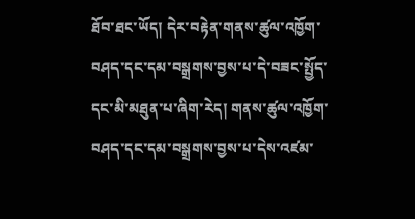ཐོབ་ཐང་ཡོད། དེར་བརྟེན་གནས་ཚུལ་འཁྱོག་བཤད་དང་དམ་བསྒྲགས་བྱས་པ་དེ་བཟང་སྤྱོད་དང་མི་མཐུན་པ་ཞིག་རེད། གནས་ཚུལ་འཁྱོག་བཤད་དང་དམ་བསྒྲགས་བྱས་པ་དེས་འཛམ་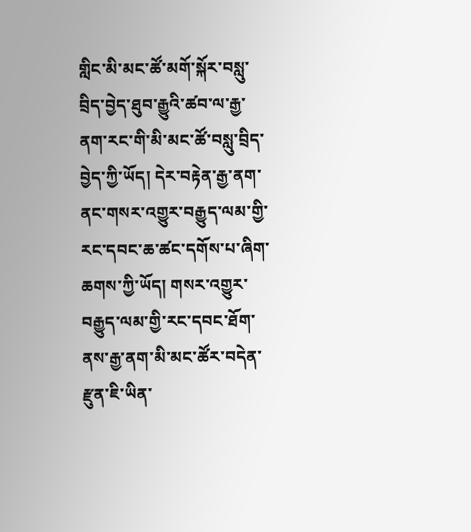གླིང་མི་མང་ཚོ་མགོ་སྐོར་བསླུ་བྲིད་བྱེད་ཐུབ་རྒྱུའི་ཚབ་ལ་རྒྱ་ནག་རང་གི་མི་མང་ཚོ་བསླུ་བྲིད་བྱེད་ཀྱི་ཡོད། དེར་བརྟེན་རྒྱ་ནག་ནང་གསར་འགྱུར་བརྒྱུད་ལམ་གྱི་རང་དབང་ཆ་ཚང་དགོས་པ་ཞིག་ཆགས་ཀྱི་ཡོད། གསར་འགྱུར་བརྒྱུད་ལམ་གྱི་རང་དབང་ཐོག་ནས་རྒྱ་ནག་མི་མང་ཚོར་བདེན་རྫུན་ཇི་ཡིན་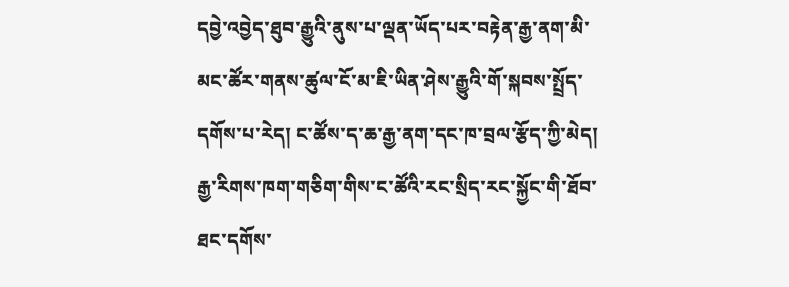དབྱེ་འབྱེད་ཐུབ་རྒྱུའི་ནུས་པ་ལྡན་ཡོད་པར་བརྟེན་རྒྱ་ནག་མི་མང་ཚོར་གནས་ཚུལ་ངོ་མ་ཇི་ཡིན་ཤེས་རྒྱུའི་གོ་སྐབས་སྤྲོད་དགོས་པ་རེད། ང་ཚོས་ད་ཆ་རྒྱ་ནག་དང་ཁ་བྲལ་རྩོད་ཀྱི་མེད། རྒྱ་རིགས་ཁག་གཅིག་གིས་ང་ཚོའི་རང་སྲིད་རང་སྐྱོང་གི་ཐོབ་ཐང་དགོས་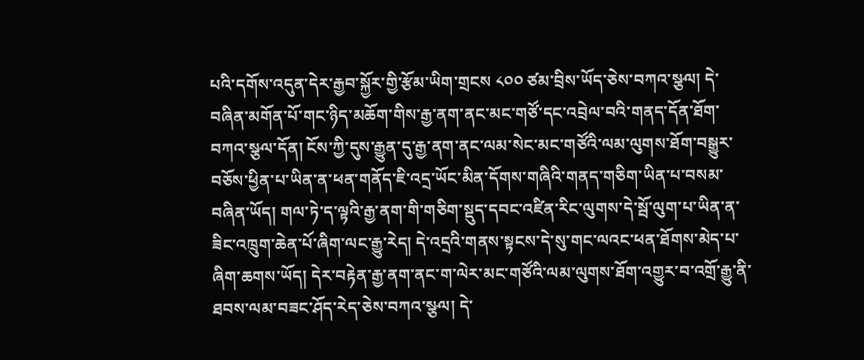པའི་དགོས་འདུན་དེར་རྒྱབ་སྐྱོར་གྱི་རྩོམ་ཡིག་གྲངས ༨༠༠ ཙམ་བྲིས་ཡོད་ཅེས་བཀའ་སྩལ། དེ་བཞིན་མགོན་པོ་གང་ཉིད་མཆོག་གིས་རྒྱ་ནག་ནང་མང་གཙོ་དང་འབྲེལ་བའི་གནད་དོན་ཐོག་བཀའ་སྩལ་དོན། ངོས་ཀྱི་དུས་རྒྱུན་དུ་རྒྱ་ནག་ནང་ལམ་སེང་མང་གཙོའི་ལམ་ལུགས་ཐོག་བསྒྱུར་བཅོས་ཕྱིན་པ་ཡིན་ན་ཕན་གནོད་ཇི་འདྲ་ཡོང་མིན་དོགས་གཞིའི་གནད་གཅིག་ཡིན་པ་བསམ་བཞིན་ཡོད། གལ་ཏེ་ད་ལྟའི་རྒྱ་ནག་གི་གཅིག་སྡུད་དབང་འཛིན་རིང་ལུགས་དེ་སྦོ་ལུག་པ་ཡིན་ན་ཟིང་འཁྲུག་ཆེན་པོ་ཞིག་ལང་རྒྱུ་རེད། དེ་འདྲའི་གནས་སྟངས་དེ་སུ་གང་ལའང་ཕན་ཐོགས་མེད་པ་ཞིག་ཆགས་ཡོད། དེར་བརྟེན་རྒྱ་ནག་ནང་ག་ལེར་མང་གཙོའི་ལམ་ལུགས་ཐོག་འགྱུར་བ་འགྲོ་རྒྱུ་ནི་ཐབས་ལམ་བཟང་ཤོད་རེད་ཅེས་བཀའ་སྩལ། དེ་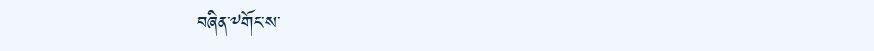བཞིན་༸གོང་ས་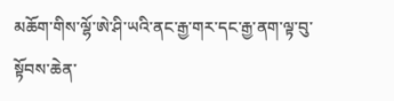མཆོག་གིས་ལྷོ་ཨེ་ཤི་ཡའི་ནང་རྒྱ་གར་དང་རྒྱ་ནག་ལྟ་བུ་སྟོབས་ཆེན་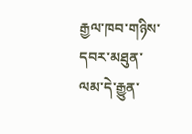རྒྱལ་ཁབ་གཉིས་དབར་མཐུན་ལམ་དེ་རྒྱུན་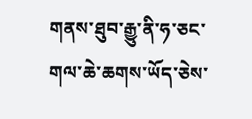གནས་ཐུབ་རྒྱུ་ནི་ཧ་ཅང་གལ་ཆེ་ཆགས་ཡོད་ཅེས་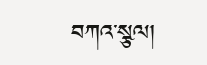བཀའ་སྩལ།